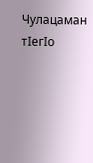Чулацаман тӀегӀо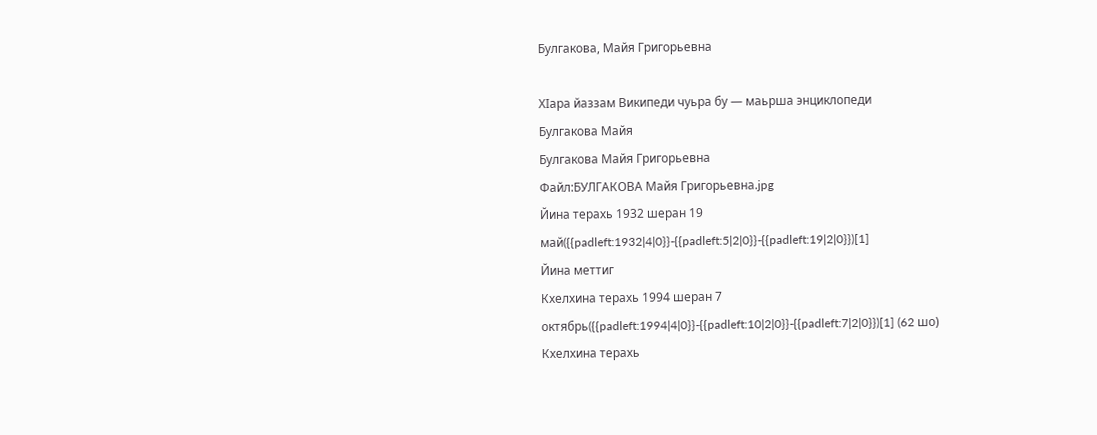Булгакова, Майя Григорьевна

ХӀара йаззам Википеди чуьра бу — маьрша энциклопеди
Булгакова Майя
Булгакова Майя Григорьевна
Файл:БУЛГАКОВА Майя Григорьевна.jpg
Йина терахь 1932 шеран 19 май({{padleft:1932|4|0}}-{{padleft:5|2|0}}-{{padleft:19|2|0}})[1]
Йина меттиг
Кхелхина терахь 1994 шеран 7 октябрь({{padleft:1994|4|0}}-{{padleft:10|2|0}}-{{padleft:7|2|0}})[1] (62 шо)
Кхелхина терахь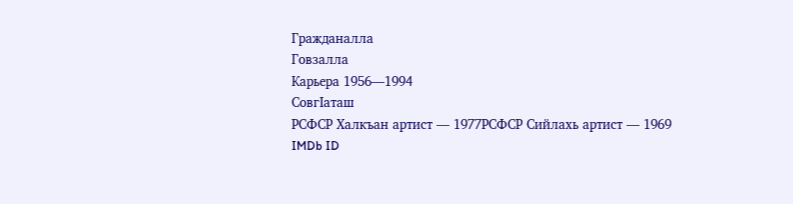Гражданалла
Говзалла
Карьера 1956—1994
СовгӀаташ
РСФСР Халкъан артист — 1977РСФСР Сийлахь артист — 1969
IMDb ID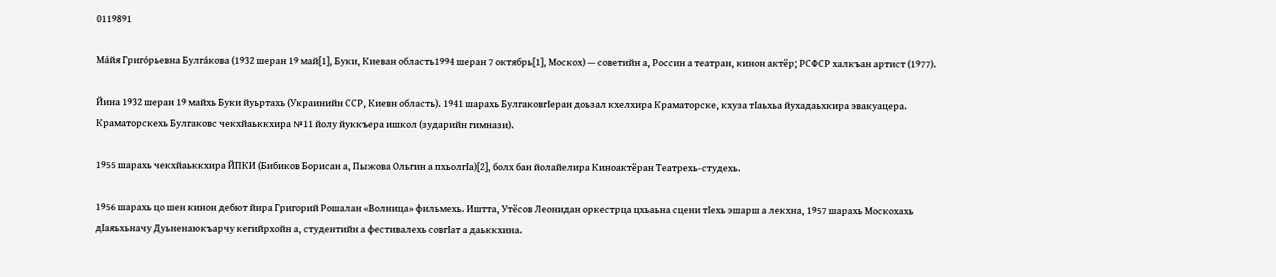0119891

Ма́йя Григо́рьевна Булга́кова (1932 шеран 19 май[1], Буки, Киеван область1994 шеран 7 октябрь[1], Москох) — советийн а, Россин а театран, кинон актёр; РСФСР халкъан артист (1977).

Йина 1932 шеран 19 майхь Буки йуьртахь (Украинийн ССР, Киевн область). 1941 шарахь БулгаковгӀеран доьзал кхелхира Краматорске, кхуза тӀаьхьа йухадаьхкира эвакуацера. Краматорскехь Булгаковс чекхйаьккхира №11 йолу йуккъера ишкол (зударийн гимнази).

1955 шарахь чекхйаьккхира ЙПКИ (Бибиков Борисан а, Пыжова Ольгин а пхьолгӀа)[2], болх бан йолайелира Киноактёран Театрехь-студехь.

1956 шарахь цо шен кинон дебют йира Григорий Рошалан «Волница» фильмехь. Иштта, Утёсов Леонидан оркестрца цхьаьна сцени тӀехь эшарш а лекхна, 1957 шарахь Москохахь дӀаяьхьначу Дуьненаюкъарчу кегийрхойн а, студентийн а фестивалехь совгӀат а даьккхина.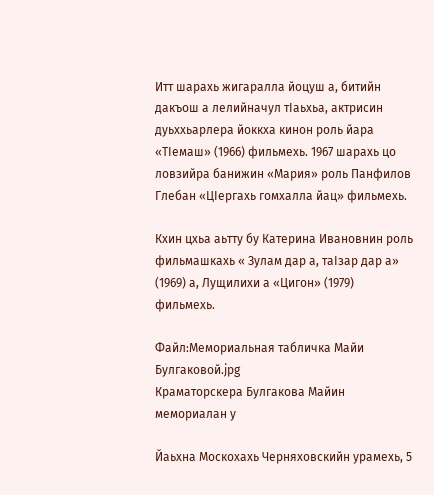Итт шарахь жигаралла йоцуш а, битийн дакъош а лелийначул тӀаьхьа, актрисин дуьххьарлера йоккха кинон роль йара «ТӀемаш» (1966) фильмехь. 1967 шарахь цо ловзийра банижин «Мария» роль Панфилов Глебан «ЦӀергахь гомхалла йац» фильмехь.

Кхин цхьа аьтту бу Катерина Ивановнин роль фильмашкахь « Зулам дар а, таӀзар дар а» (1969) а, Лущилихи а «Цигон» (1979) фильмехь.

Файл:Мемориальная табличка Майи Булгаковой.jpg
Краматорскера Булгакова Майин мемориалан у

Йаьхна Москохахь Черняховскийн урамехь, 5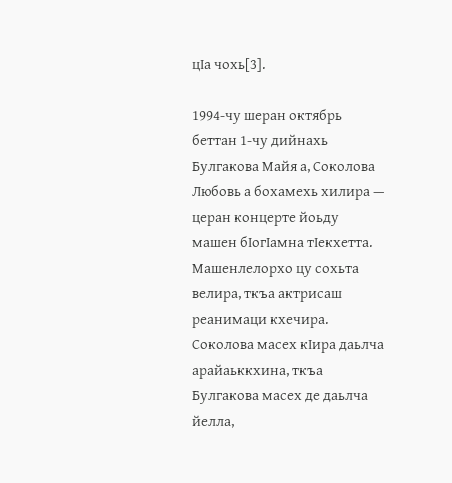цӀа чохь[3].

1994-чу шеран октябрь беттан 1-чу дийнахь Булгакова Майя а, Соколова Любовь а бохамехь хилира — церан концерте йоьду машен бӀогӀамна тӀекхетта. Машенлелорхо цу сохьта велира, ткъа актрисаш реанимаци кхечира. Соколова масех кӀира даьлча арайаьккхина, ткъа Булгакова масех де даьлча йелла,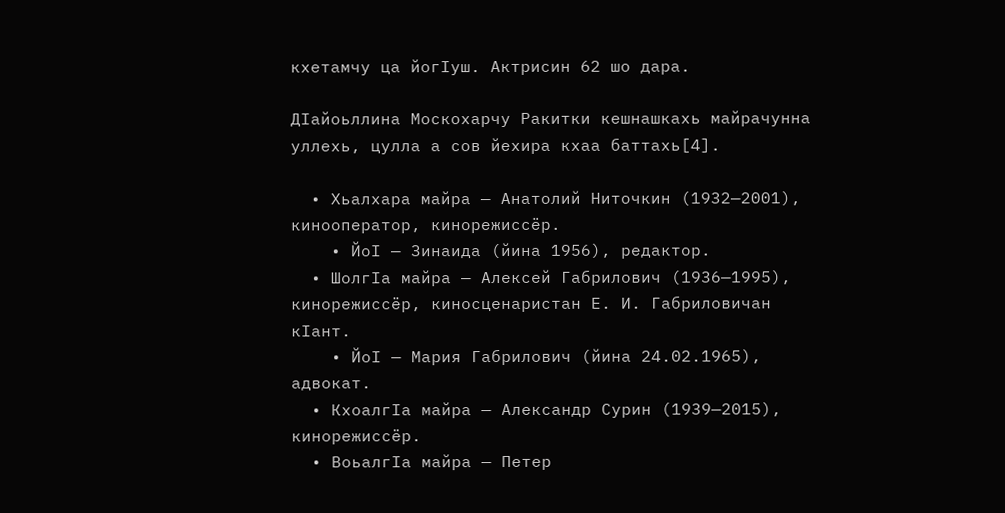кхетамчу ца йогӀуш. Актрисин 62 шо дара.

ДӀайоьллина Москохарчу Ракитки кешнашкахь майрачунна уллехь, цулла а сов йехира кхаа баттахь[4].

  • Хьалхара майра — Анатолий Ниточкин (1932—2001), кинооператор, кинорежиссёр.
    • ЙоӀ — Зинаида (йина 1956), редактор.
  • ШолгӀа майра — Алексей Габрилович (1936—1995), кинорежиссёр, киносценаристан Е. И. Габриловичан кӀант.
    • ЙоӀ — Мария Габрилович (йина 24.02.1965), адвокат.
  • КхоалгӀа майра — Александр Сурин (1939—2015), кинорежиссёр.
  • ВоьалгӀа майра — Петер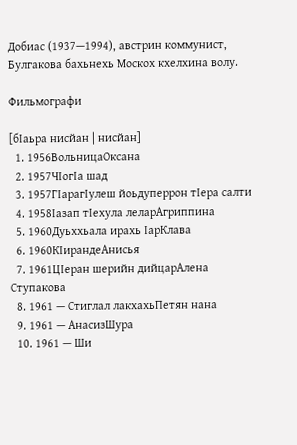Добиас (1937—1994), австрин коммунист, Булгакова бахьнехь Москох кхелхина волу.

Фильмографи

[бӀаьра нисйан | нисйан]
  1. 1956ВольницаОксана
  2. 1957ЧӀогӀа шад
  3. 1957ГӀарагӀулеш йоьдуперрон тӀера салти
  4. 1958Ӏазап тӀехула леларАгриппина
  5. 1960Дуьххьала ирахь ӀарКлава
  6. 1960КӀирандеАнисья
  7. 1961ЦӀеран шерийн дийцарАлена Ступакова
  8. 1961 — Стиглал лакхахьПетян нана
  9. 1961 — АнасизШура
  10. 1961 — Ши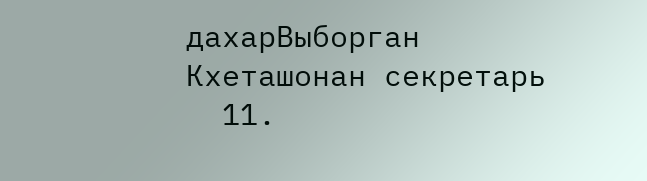дахарВыборган Кхеташонан секретарь
  11.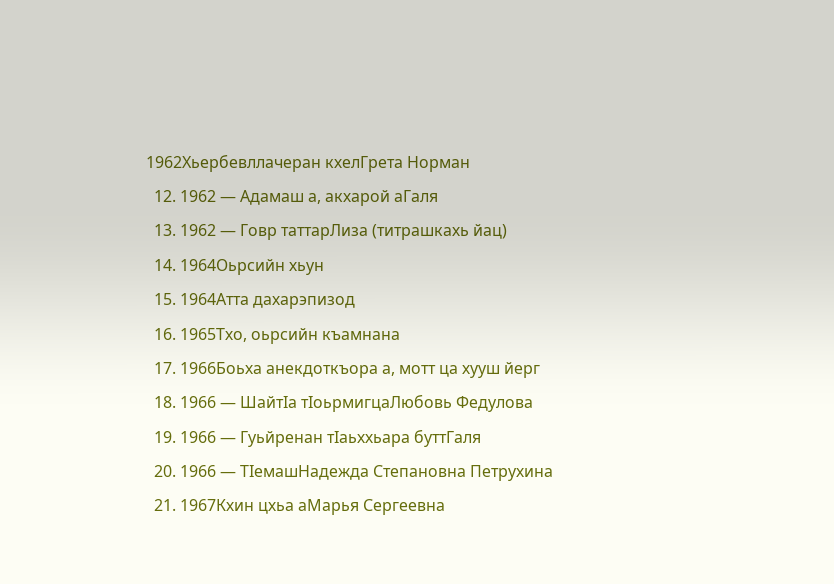1962Хьербевллачеран кхелГрета Норман
  12. 1962 — Адамаш а, акхарой аГаля
  13. 1962 — Говр таттарЛиза (титрашкахь йац)
  14. 1964Оьрсийн хьун
  15. 1964Атта дахарэпизод
  16. 1965Тхо, оьрсийн къамнана
  17. 1966Боьха анекдоткъора а, мотт ца хууш йерг
  18. 1966 — ШайтӀа тӀоьрмигцаЛюбовь Федулова
  19. 1966 — Гуьйренан тӀаьххьара буттГаля
  20. 1966 — ТӀемашНадежда Степановна Петрухина
  21. 1967Кхин цхьа аМарья Сергеевна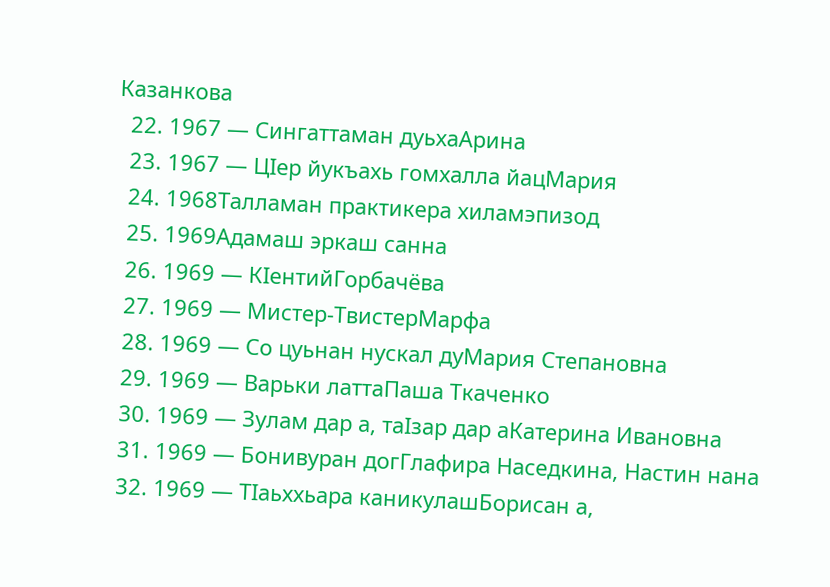Казанкова
  22. 1967 — Сингаттаман дуьхаАрина
  23. 1967 — ЦӀер йукъахь гомхалла йацМария
  24. 1968Талламан практикера хиламэпизод
  25. 1969Адамаш эркаш санна
  26. 1969 — КӀентийГорбачёва
  27. 1969 — Мистер-ТвистерМарфа
  28. 1969 — Со цуьнан нускал дуМария Степановна
  29. 1969 — Варьки латтаПаша Ткаченко
  30. 1969 — Зулам дар а, таӀзар дар аКатерина Ивановна
  31. 1969 — Бонивуран догГлафира Наседкина, Настин нана
  32. 1969 — ТӀаьххьара каникулашБорисан а,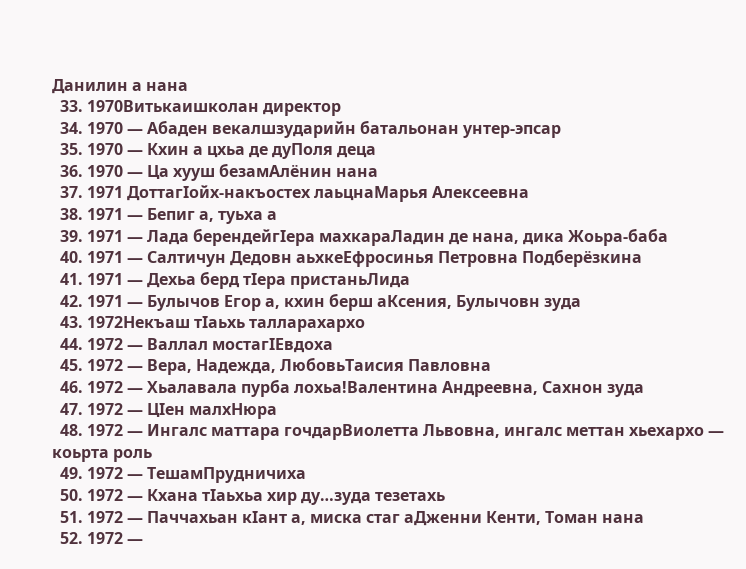Данилин а нана
  33. 1970Витькаишколан директор
  34. 1970 — Абаден векалшзударийн батальонан унтер-эпсар
  35. 1970 — Кхин а цхьа де дуПоля деца
  36. 1970 — Ца хууш безамАлёнин нана
  37. 1971 ДоттагӀойх-накъостех лаьцнаМарья Алексеевна
  38. 1971 — Бепиг а, туьха а
  39. 1971 — Лада берендейгӀера махкараЛадин де нана, дика Жоьра-баба
  40. 1971 — Салтичун Дедовн аьхкеЕфросинья Петровна Подберёзкина
  41. 1971 — Дехьа берд тӀера пристаньЛида
  42. 1971 — Булычов Егор а, кхин берш аКсения, Булычовн зуда
  43. 1972Некъаш тӀаьхь талларахархо
  44. 1972 — Валлал мостагӀЕвдоха
  45. 1972 — Вера, Надежда, ЛюбовьТаисия Павловна
  46. 1972 — Хьалавала пурба лохьа!Валентина Андреевна, Сахнон зуда
  47. 1972 — ЦӀен малхНюра
  48. 1972 — Ингалс маттара гочдарВиолетта Львовна, ингалс меттан хьехархо — коьрта роль
  49. 1972 — ТешамПрудничиха
  50. 1972 — Кхана тӀаьхьа хир ду…зуда тезетахь
  51. 1972 — Паччахьан кӀант а, миска стаг аДженни Кенти, Томан нана
  52. 1972 —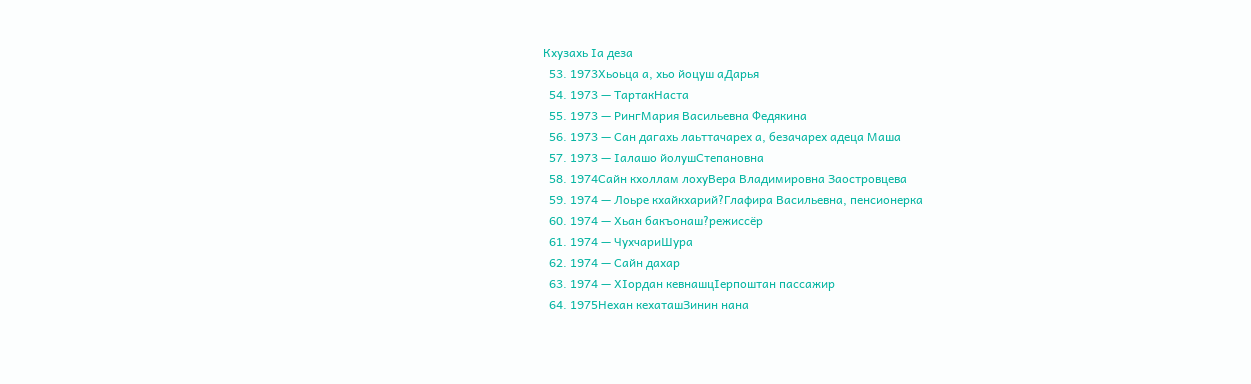Кхузахь Ӏа деза
  53. 1973Хьоьца а, хьо йоцуш аДарья
  54. 1973 — ТартакНаста
  55. 1973 — РингМария Васильевна Федякина
  56. 1973 — Сан дагахь лаьттачарех а, безачарех адеца Маша
  57. 1973 — Ӏалашо йолушСтепановна
  58. 1974Сайн кхоллам лохуВера Владимировна Заостровцева
  59. 1974 — Лоьре кхайкхарий?Глафира Васильевна, пенсионерка
  60. 1974 — Хьан бакъонаш?режиссёр
  61. 1974 — ЧухчариШура
  62. 1974 — Сайн дахар
  63. 1974 — ХӀордан кевнашцӀерпоштан пассажир
  64. 1975Нехан кехаташЗинин нана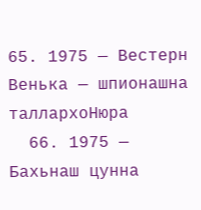65. 1975 — Вестерн Венька — шпионашна таллархоНюра
  66. 1975 — Бахьнаш цунна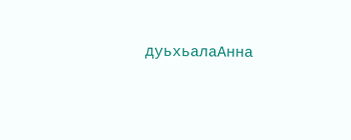дуьхьалаАнна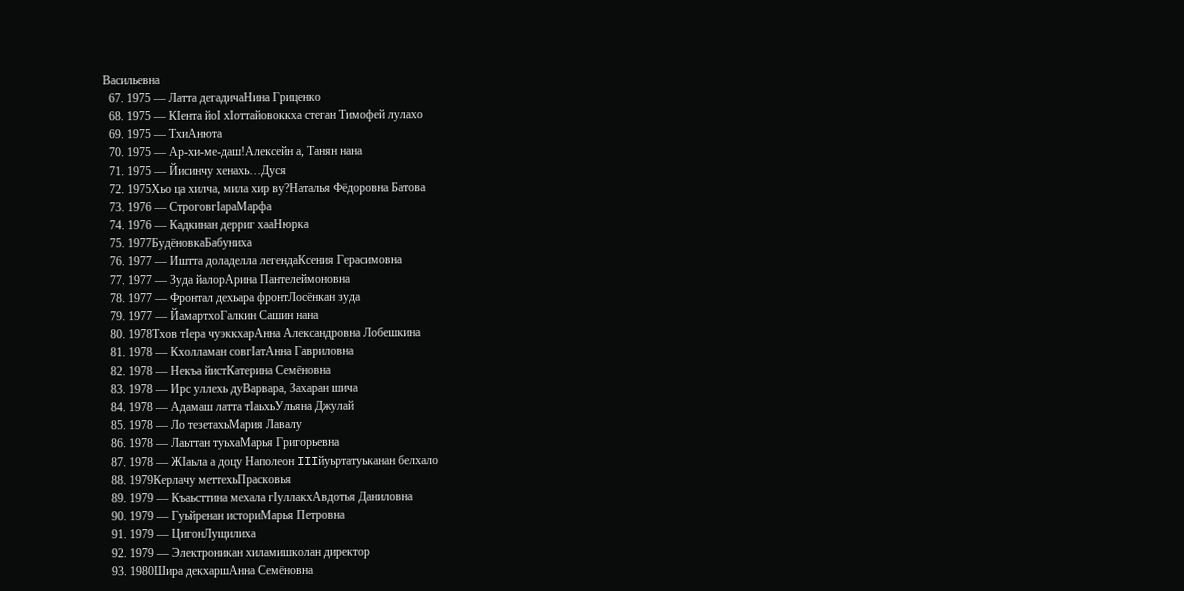Васильевна
  67. 1975 — Латта дегадичаНина Гриценко
  68. 1975 — КӀента йоӀ хӀоттайовоккха стеган Тимофей лулахо
  69. 1975 — ТхиАнюта
  70. 1975 — Ар-хи-ме-даш!Алексейн а, Танян нана
  71. 1975 — Йисинчу хенахь…Дуся
  72. 1975Хьо ца хилча, мила хир ву?Наталья Фёдоровна Батова
  73. 1976 — СтроговгӀараМарфа
  74. 1976 — Кадкинан дерриг хааНюрка
  75. 1977БудёновкаБабуниха
  76. 1977 — Иштта доладелла легендаКсения Герасимовна
  77. 1977 — Зуда йалорАрина Пантелеймоновна
  78. 1977 — Фронтал дехьара фронтЛосёнкан зуда
  79. 1977 — ЙамартхоГалкин Сашин нана
  80. 1978Тхов тӀера чуэккхарАнна Александровна Лобешкина
  81. 1978 — Кхолламан совгӀатАнна Гавриловна
  82. 1978 — Некъа йистКатерина Семёновна
  83. 1978 — Ирс уллехь дуВарвара, Захаран шича
  84. 1978 — Адамаш латта тӀаьхьУльяна Джулай
  85. 1978 — Ло тезетахьМария Лавалу
  86. 1978 — Лаьттан туьхаМарья Григорьевна
  87. 1978 — ЖӀаьла а доцу Наполеон IIIйуьртатуьканан белхало
  88. 1979Керлачу меттехьПрасковья
  89. 1979 — Къаьсттина мехала гӀуллакхАвдотья Даниловна
  90. 1979 — Гуьйренан историМарья Петровна
  91. 1979 — ЦигонЛущилиха
  92. 1979 — Электроникан хиламишколан директор
  93. 1980Шира декхаршАнна Семёновна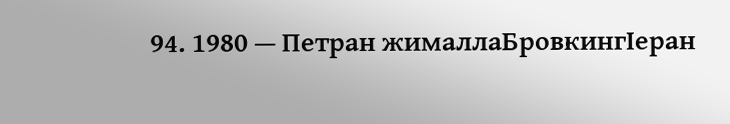94. 1980 — Петран жималлаБровкингӀеран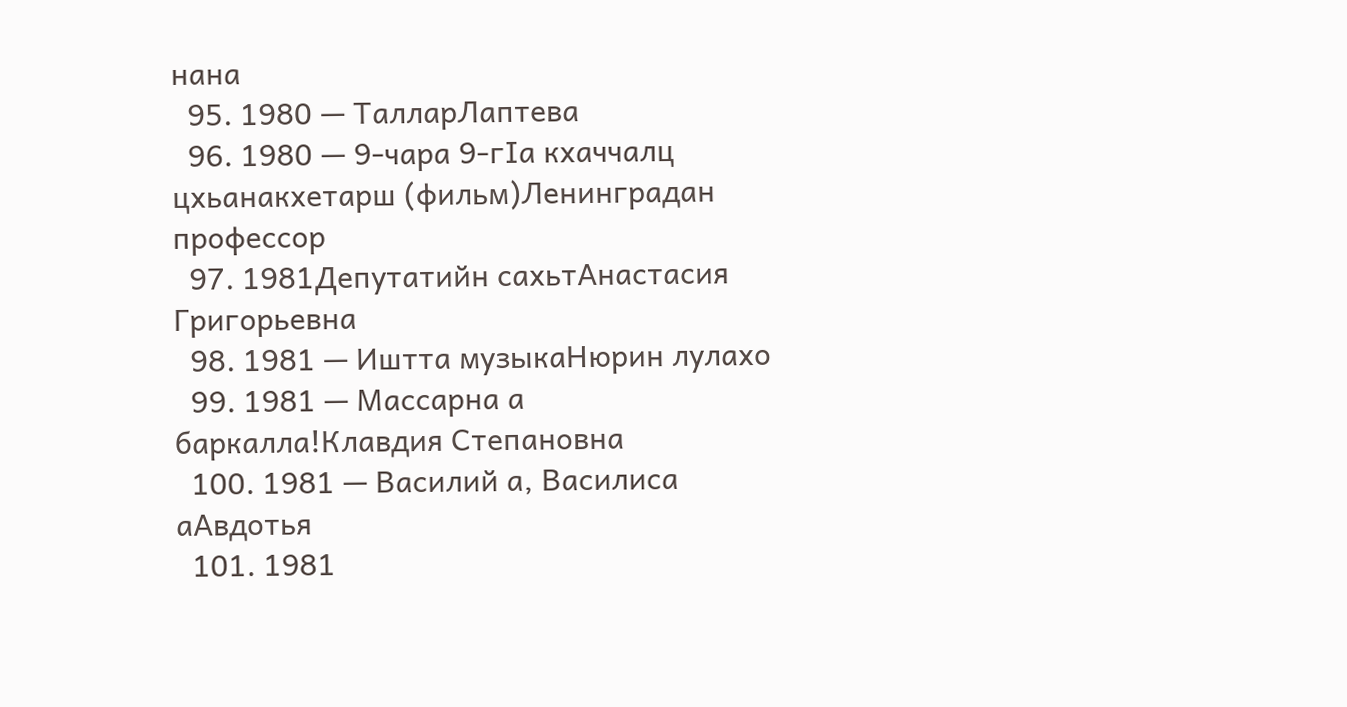нана
  95. 1980 — ТалларЛаптева
  96. 1980 — 9-чара 9-гӀа кхаччалц цхьанакхетарш (фильм)Ленинградан профессор
  97. 1981Депутатийн сахьтАнастасия Григорьевна
  98. 1981 — Иштта музыкаНюрин лулахо
  99. 1981 — Массарна а баркалла!Клавдия Степановна
  100. 1981 — Василий а, Василиса аАвдотья
  101. 1981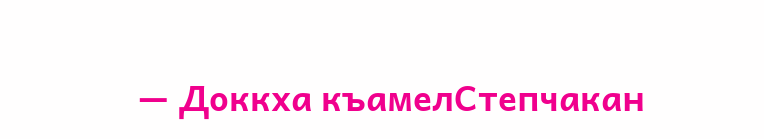— Доккха къамелСтепчакан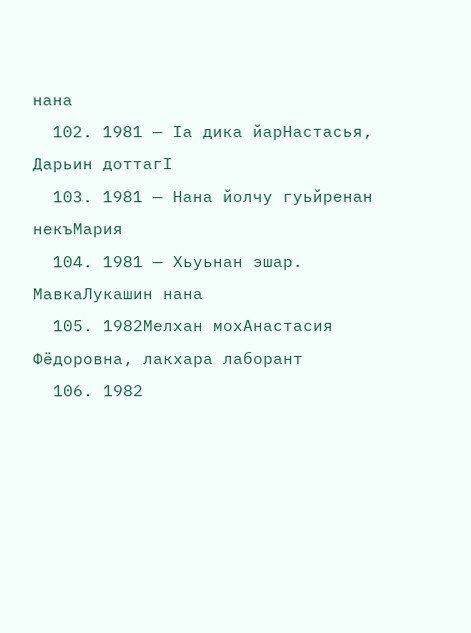нана
  102. 1981 — Ӏа дика йарНастасья, Дарьин доттагӀ
  103. 1981 — Нана йолчу гуьйренан некъМария
  104. 1981 — Хьуьнан эшар. МавкаЛукашин нана
  105. 1982Мелхан мохАнастасия Фёдоровна, лакхара лаборант
  106. 1982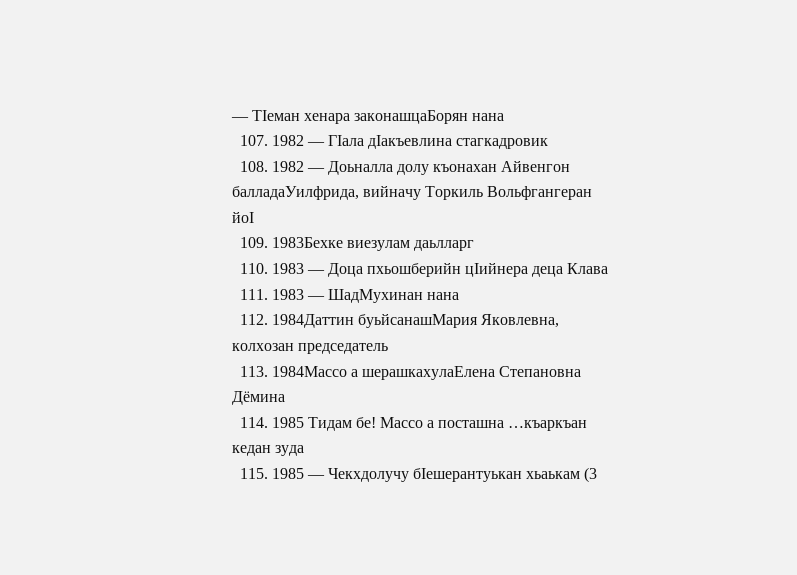— ТӀеман хенара законашцаБорян нана
  107. 1982 — ГӀала дӀакъевлина стагкадровик
  108. 1982 — Доьналла долу къонахан Айвенгон балладаУилфрида, вийначу Торкиль Вольфгангеран йоӀ
  109. 1983Бехке виезулам даьлларг
  110. 1983 — Доца пхьошберийн цӀийнера деца Клава
  111. 1983 — ШадМухинан нана
  112. 1984Даттин буьйсанашМария Яковлевна, колхозан председатель
  113. 1984Массо а шерашкахулаЕлена Степановна Дёмина
  114. 1985 Тидам бе! Массо а посташна …къаркъан кедан зуда
  115. 1985 — Чекхдолучу бӀешерантуькан хьаькам (3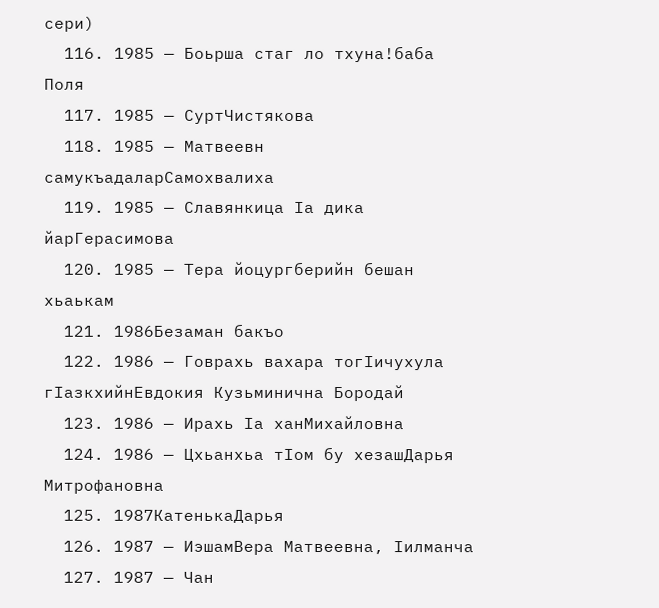сери)
  116. 1985 — Боьрша стаг ло тхуна!баба Поля
  117. 1985 — СуртЧистякова
  118. 1985 — Матвеевн самукъадаларСамохвалиха
  119. 1985 — Славянкица Ӏа дика йарГерасимова
  120. 1985 — Тера йоцургберийн бешан хьаькам
  121. 1986Безаман бакъо
  122. 1986 — Говрахь вахара тогӀичухула гӀазкхийнЕвдокия Кузьминична Бородай
  123. 1986 — Ирахь Ӏа ханМихайловна
  124. 1986 — Цхьанхьа тӀом бу хезашДарья Митрофановна
  125. 1987КатенькаДарья
  126. 1987 — ИэшамВера Матвеевна, Ӏилманча
  127. 1987 — Чан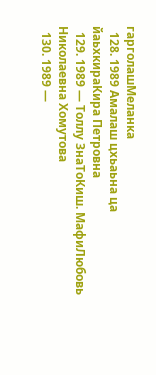гарголашМеланка
  128. 1989 Амалаш цхьаьна ца йаьхкираКира Петровна
  129. 1989 — Толлу ЗнаТоКиш. МафиЛюбовь Николаевна Хомутова
  130. 1989 —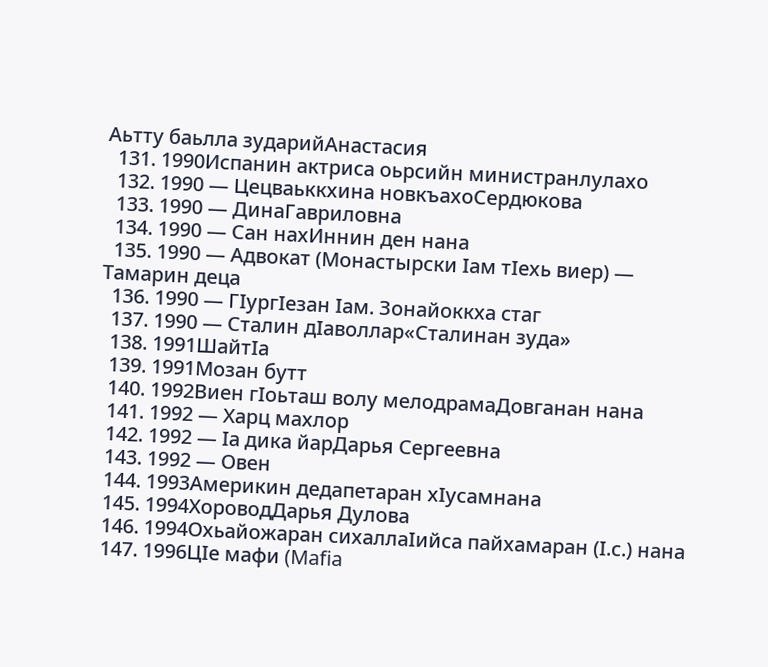Аьтту баьлла зударийАнастасия
  131. 1990Испанин актриса оьрсийн министранлулахо
  132. 1990 — Цецваьккхина новкъахоСердюкова
  133. 1990 — ДинаГавриловна
  134. 1990 — Сан нахИннин ден нана
  135. 1990 — Адвокат (Монастырски Ӏам тӀехь виер) — Тамарин деца
  136. 1990 — ГӀургӀезан Ӏам. Зонайоккха стаг
  137. 1990 — Сталин дӀаволлар«Сталинан зуда»
  138. 1991ШайтӀа
  139. 1991Мозан бутт
  140. 1992Виен гӀоьташ волу мелодрамаДовганан нана
  141. 1992 — Харц махлор
  142. 1992 — Ӏа дика йарДарья Сергеевна
  143. 1992 — Овен
  144. 1993Америкин дедапетаран хӀусамнана
  145. 1994ХороводДарья Дулова
  146. 1994Охьайожаран сихаллаӀийса пайхамаран (Ӏ.с.) нана
  147. 1996ЦӀе мафи (Mafia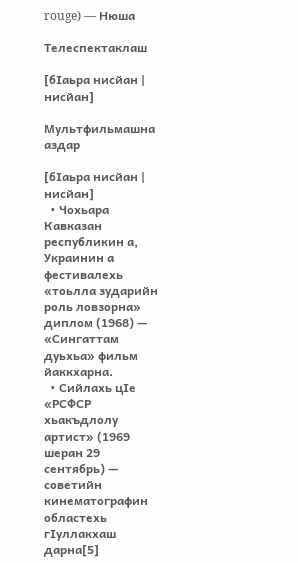rouge) — Нюша

Телеспектаклаш

[бӀаьра нисйан | нисйан]

Мультфильмашна аздар

[бӀаьра нисйан | нисйан]
  • Чохьара Кавказан республикин а, Украинин а фестивалехь «тоьлла зударийн роль ловзорна» диплом (1968) — «Сингаттам дуьхьа» фильм йаккхарна.
  • Сийлахь цӀе «РСФСР хьакъдлолу артист» (1969 шеран 29 сентябрь) — советийн кинематографин областехь гӀуллакхаш дарна[5]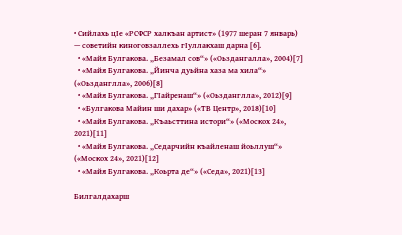• Сийлахь цӀе «РСФСР халкъан артист» (1977 шеран 7 январь) — советийн киноговзаллехь гӀуллакхаш дарна [6].
  • «Майя Булгакова. „Безамал сов“» («Оьздангалла», 2004)[7]
  • «Майя Булгакова. „Йинча дуьйна хаза ма хила“» («Оьзданглла», 2006)[8]
  • «Майя Булгакова. „ГӀайренаш“» («Оьзданглла», 2012)[9]
  • «Булгакова Майин ши дахар» («ТВ Центр», 2018)[10]
  • «Майя Булгакова. „Къаьсттина истори“» («Москох 24», 2021)[11]
  • «Майя Булгакова. „Седарчийн къайленаш йоьллуш“» («Москох 24», 2021)[12]
  • «Майя Булгакова. „Коьрта де“» («Седа», 2021)[13]

Билгалдахарш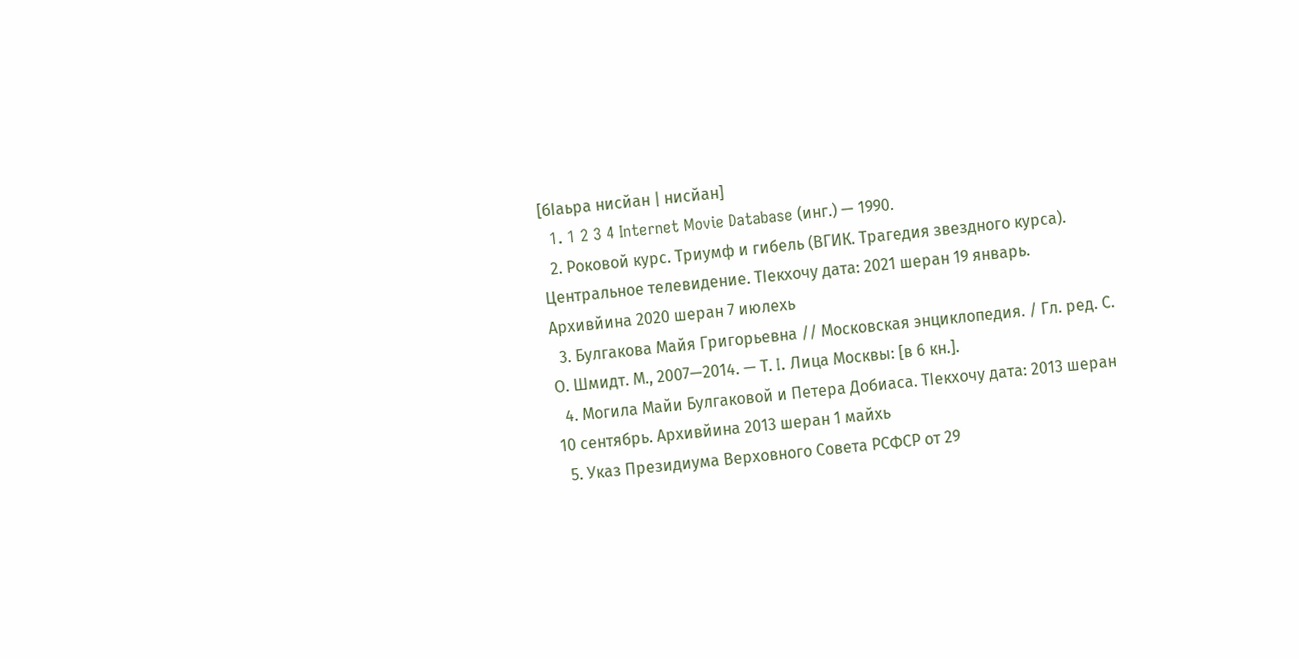[бӀаьра нисйан | нисйан]
  1. 1 2 3 4 Internet Movie Database (инг.) — 1990.
  2. Роковой курс. Триумф и гибель (ВГИК. Трагедия звездного курса). Центральное телевидение. ТӀекхочу дата: 2021 шеран 19 январь. Архивйина 2020 шеран 7 июлехь
  3. Булгакова Майя Григорьевна // Московская энциклопедия. / Гл. ред. С. О. Шмидт. М., 2007—2014. — Т. I. Лица Москвы: [в 6 кн.].
  4. Могила Майи Булгаковой и Петера Добиаса. ТӀекхочу дата: 2013 шеран 10 сентябрь. Архивйина 2013 шеран 1 майхь
  5. Указ Президиума Верховного Совета РСФСР от 29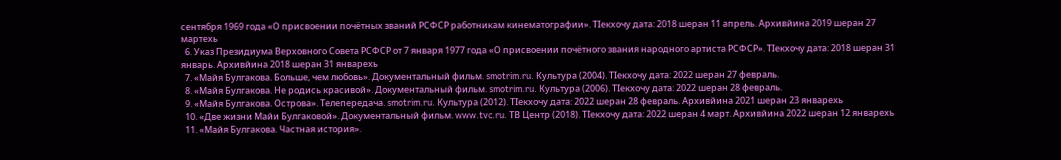сентября 1969 года «О присвоении почётных званий РСФСР работникам кинематографии». ТӀекхочу дата: 2018 шеран 11 апрель. Архивйина 2019 шеран 27 мартехь
  6. Указ Президиума Верховного Совета РСФСР от 7 января 1977 года «О присвоении почётного звания народного артиста РСФСР». ТӀекхочу дата: 2018 шеран 31 январь. Архивйина 2018 шеран 31 январехь
  7. «Майя Булгакова. Больше, чем любовь». Документальный фильм. smotrim.ru. Культура (2004). ТӀекхочу дата: 2022 шеран 27 февраль.
  8. «Майя Булгакова. Не родись красивой». Документальный фильм. smotrim.ru. Культура (2006). ТӀекхочу дата: 2022 шеран 28 февраль.
  9. «Майя Булгакова. Острова». Телепередача. smotrim.ru. Культура (2012). ТӀекхочу дата: 2022 шеран 28 февраль. Архивйина 2021 шеран 23 январехь
  10. «Две жизни Майи Булгаковой». Документальный фильм. www.tvc.ru. ТВ Центр (2018). ТӀекхочу дата: 2022 шеран 4 март. Архивйина 2022 шеран 12 январехь
  11. «Майя Булгакова. Частная история».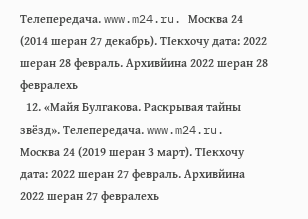Телепередача. www.m24.ru. Москва 24 (2014 шеран 27 декабрь). ТӀекхочу дата: 2022 шеран 28 февраль. Архивйина 2022 шеран 28 февралехь
  12. «Майя Булгакова. Раскрывая тайны звёзд». Телепередача. www.m24.ru. Москва 24 (2019 шеран 3 март). ТӀекхочу дата: 2022 шеран 27 февраль. Архивйина 2022 шеран 27 февралехь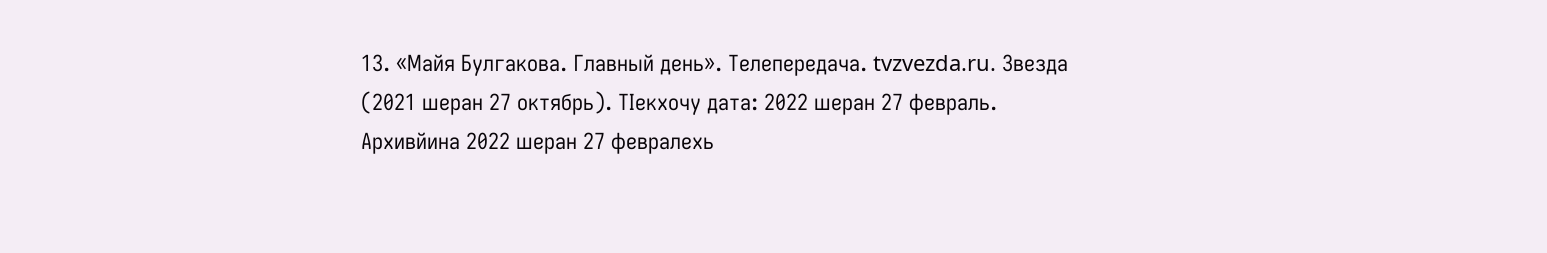13. «Майя Булгакова. Главный день». Телепередача. tvzvezda.ru. Звезда (2021 шеран 27 октябрь). ТӀекхочу дата: 2022 шеран 27 февраль. Архивйина 2022 шеран 27 февралехь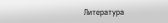Литература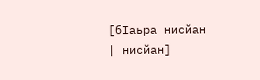[бӀаьра нисйан | нисйан]